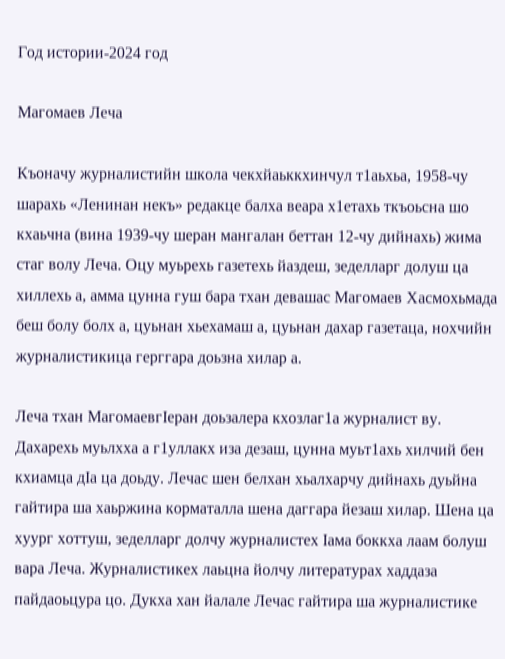Год истории-2024 год

Магомаев Леча

Къоначу журналистийн школа чекхйаьккхинчул т1аьхьа, 1958-чу шарахь «Ленинан некъ» редакце балха веара х1етахь ткъоьсна шо кхаьчна (вина 1939-чу шеран мангалан беттан 12-чу дийнахь) жима стаг волу Леча. Оцу муьрехь газетехь йаздеш, зеделларг долуш ца хиллехь а, амма цунна гуш бара тхан девашас Магомаев Хасмохьмада беш болу болх а, цуьнан хьехамаш а, цуьнан дахар газетаца, нохчийн журналистикица герггара доьзна хилар а.

Леча тхан МагомаевгІеран доьзалера кхозлаг1а журналист ву. Дахарехь муьлхха а г1уллакх иза дезаш, цунна муьт1ахь хилчий бен кхиамца дІа ца доьду. Лечас шен белхан хьалхарчу дийнахь дуьйна гайтира ша хаьржина корматалла шена даггара йезаш хилар. Шена ца хуург хоттуш, зеделларг долчу журналистех Іама боккха лаам болуш вара Леча. Журналистикех лаьцна йолчу литературах хаддаза пайдаоьцура цо. Дукха хан йалале Лечас гайтира ша журналистике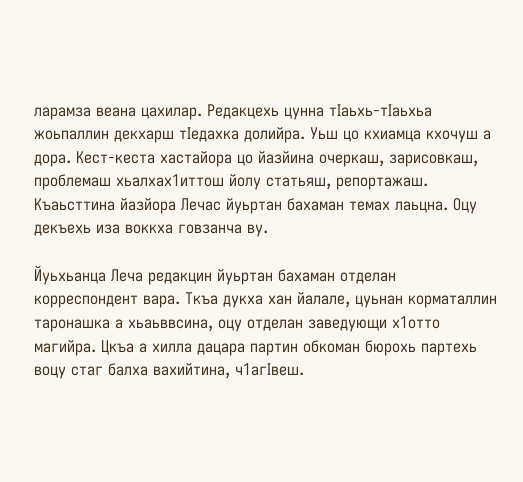ларамза веана цахилар. Редакцехь цунна тІаьхь-тІаьхьа жоьпаллин декхарш тІедахка долийра. Уьш цо кхиамца кхочуш а дора. Кест-кеста хастайора цо йазйина очеркаш, зарисовкаш, проблемаш хьалхах1иттош йолу статьяш, репортажаш. Къаьсттина йазйора Лечас йуьртан бахаман темах лаьцна. Оцу декъехь иза воккха говзанча ву.

Йуьхьанца Леча редакцин йуьртан бахаман отделан корреспондент вара. Ткъа дукха хан йалале, цуьнан корматаллин таронашка а хьаьввсина, оцу отделан заведующи х1отто магийра. Цкъа а хилла дацара партин обкоман бюрохь партехь воцу стаг балха вахийтина, ч1агІвеш.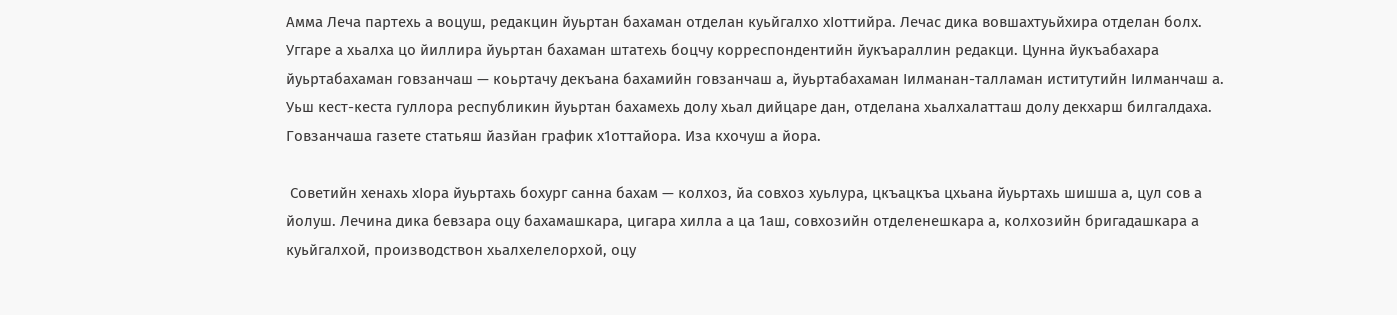Амма Леча партехь а воцуш, редакцин йуьртан бахаман отделан куьйгалхо хІоттийра. Лечас дика вовшахтуьйхира отделан болх. Уггаре а хьалха цо йиллира йуьртан бахаман штатехь боцчу корреспондентийн йукъараллин редакци. Цунна йукъабахара йуьртабахаман говзанчаш — коьртачу декъана бахамийн говзанчаш а, йуьртабахаман Іилманан-талламан иститутийн Іилманчаш а. Уьш кест-кеста гуллора республикин йуьртан бахамехь долу хьал дийцаре дан, отделана хьалхалатташ долу декхарш билгалдаха. Говзанчаша газете статьяш йазйан график х1оттайора. Иза кхочуш а йора.

 Советийн хенахь хІора йуьртахь бохург санна бахам — колхоз, йа совхоз хуьлура, цкъацкъа цхьана йуьртахь шишша а, цул сов а йолуш. Лечина дика бевзара оцу бахамашкара, цигара хилла а ца 1аш, совхозийн отделенешкара а, колхозийн бригадашкара а куьйгалхой, производствон хьалхелелорхой, оцу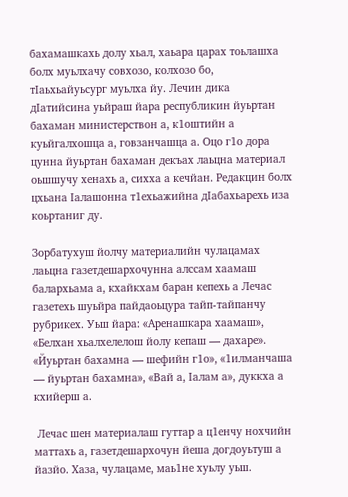бахамашкахь долу хьал, хаьара царах тоьлашха болх муьлхачу совхозо, колхозо бо, тІаьхьайуьсург муьлха йу. Лечин дика дІатийсина уьйраш йара республикин йуьртан бахаман министерствон а, к1оштийн а куьйгалхошца а, говзанчашца а. Оцо г1о дора цунна йуьртан бахаман декъах лаьцна материал оьшшучу хенахь а, сихха а кечйан. Редакцин болх цхьана Іалашонна т1ехьажийна дІабахьарехь иза коьртаниг ду.

Зорбатухуш йолчу материалийн чулацамах лаьцна газетдешархочунна алссам хаамаш балархьама а, кхайкхам баран кепехь а Лечас газетехь шуьйра пайдаоьцура тайп-тайпанчу рубрикех. Уьш йара: «Аренашкара хаамаш», «Белхан хьалхелелош йолу кепаш — дахаре». «Йуьртан бахамна — шефийн г1о», «1илманчаша — йуьртан бахамна», «Вай а, Іалам а», дуккха а кхийерш а.

 Лечас шен материалаш гуттар а ц1енчу нохчийн маттахь а, газетдешархочун йеша догдоуьтуш а йазйо. Хаза, чулацаме, маь1не хуьлу уьш.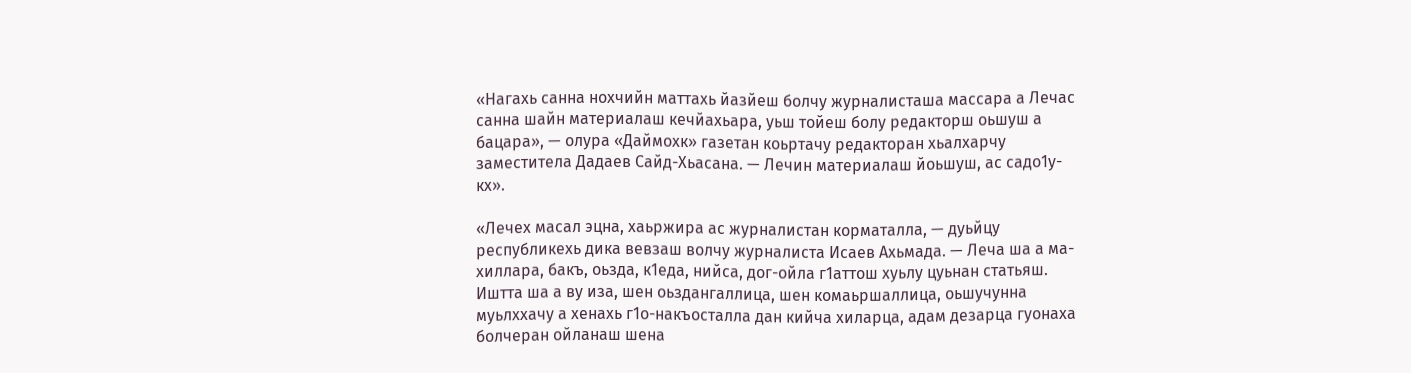«Нагахь санна нохчийн маттахь йазйеш болчу журналисташа массара а Лечас санна шайн материалаш кечйахьара, уьш тойеш болу редакторш оьшуш а бацара», — олура «Даймохк» газетан коьртачу редакторан хьалхарчу заместитела Дадаев Сайд-Хьасана. — Лечин материалаш йоьшуш, ас садо1у-кх».

«Лечех масал эцна, хаьржира ас журналистан корматалла, — дуьйцу республикехь дика вевзаш волчу журналиста Исаев Ахьмада. — Леча ша а ма-хиллара, бакъ, оьзда, к1еда, нийса, дог-ойла г1аттош хуьлу цуьнан статьяш. Иштта ша а ву иза, шен оьздангаллица, шен комаьршаллица, оьшучунна муьлххачу а хенахь г1о-накъосталла дан кийча хиларца, адам дезарца гуонаха болчеран ойланаш шена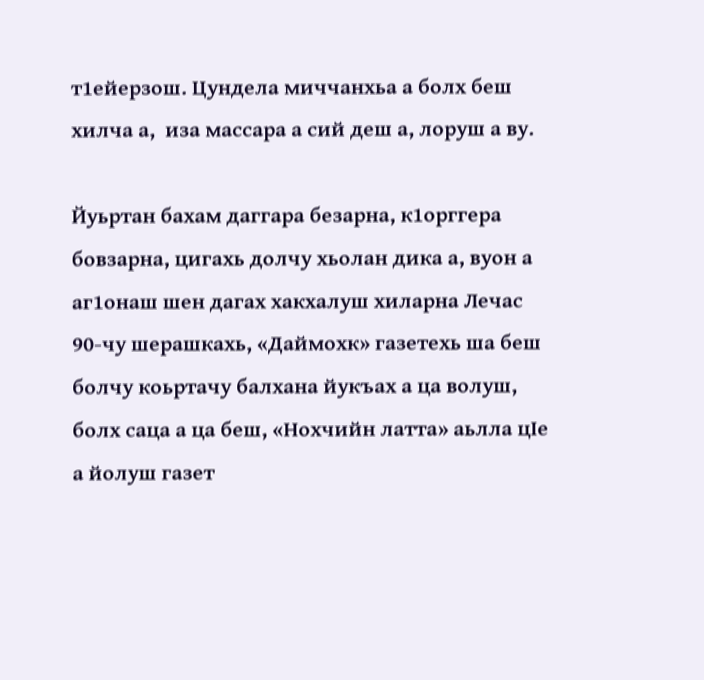т1ейерзош. Цундела миччанхьа а болх беш хилча а,  иза массара а сий деш а, лоруш а ву.

Йуьртан бахам даггара безарна, к1орггера бовзарна, цигахь долчу хьолан дика а, вуон а аг1онаш шен дагах хакхалуш хиларна Лечас 90-чу шерашкахь, «Даймохк» газетехь ша беш болчу коьртачу балхана йукъах а ца волуш, болх саца а ца беш, «Нохчийн латта» аьлла цІе а йолуш газет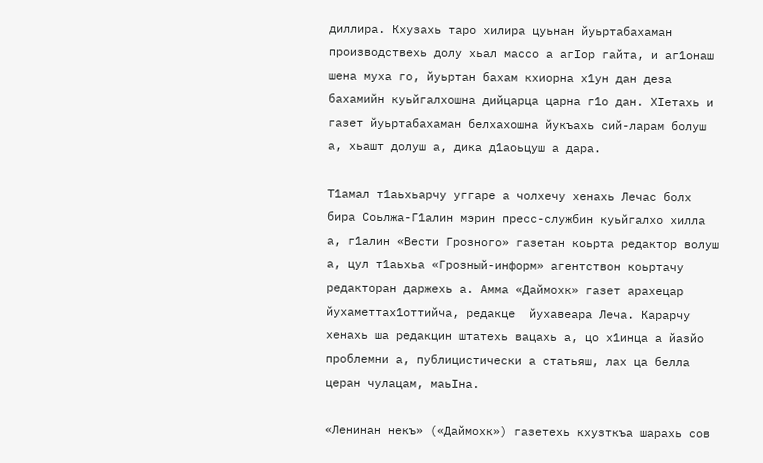диллира. Кхузахь таро хилира цуьнан йуьртабахаман производствехь долу хьал массо а агІор гайта, и аг1онаш шена муха го, йуьртан бахам кхиорна х1ун дан деза бахамийн куьйгалхошна дийцарца царна г1о дан. ХІетахь и газет йуьртабахаман белхахошна йукъахь сий-ларам болуш а, хьашт долуш а, дика д1аоьцуш а дара.

Т1амал т1аьхьарчу уггаре а чолхечу хенахь Лечас болх бира Соьлжа-Г1алин мэрин пресс-службин куьйгалхо хилла а, г1алин «Вести Грозного» газетан коьрта редактор волуш а, цул т1аьхьа «Грозный-информ» агентствон коьртачу редакторан даржехь а. Амма «Даймохк» газет арахецар йухаметтах1оттийча, редакце  йухавеара Леча. Карарчу хенахь ша редакцин штатехь вацахь а, цо х1инца а йазйо проблемни а, публицистически а статьяш, лах ца белла церан чулацам, маьІна.

«Ленинан некъ» («Даймохк») газетехь кхузткъа шарахь сов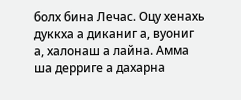болх бина Лечас. Оцу хенахь дуккха а диканиг а, вуониг а, халонаш а лайна. Амма ша дерриге а дахарна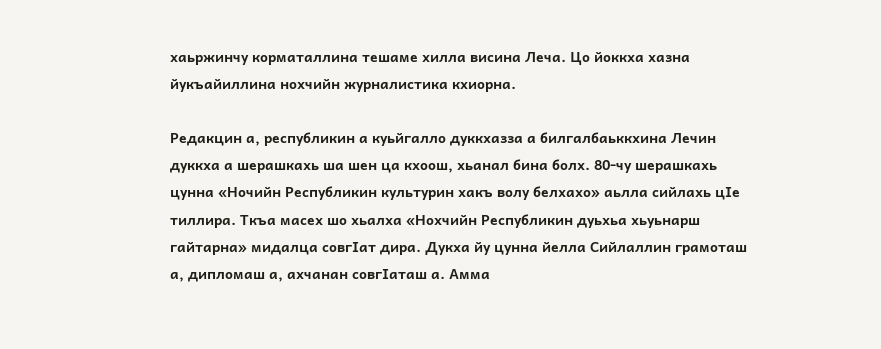хаьржинчу корматаллина тешаме хилла висина Леча. Цо йоккха хазна йукъайиллина нохчийн журналистика кхиорна.

Редакцин а, республикин а куьйгалло дуккхазза а билгалбаьккхина Лечин дуккха а шерашкахь ша шен ца кхоош, хьанал бина болх. 80-чу шерашкахь цунна «Ночийн Республикин культурин хакъ волу белхахо» аьлла сийлахь цІе тиллира. Ткъа масех шо хьалха «Нохчийн Республикин дуьхьа хьуьнарш гайтарна» мидалца совгІат дира. Дукха йу цунна йелла Сийлаллин грамоташ а, дипломаш а, ахчанан совгІаташ а. Амма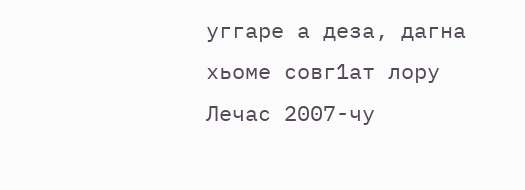уггаре а деза, дагна хьоме совг1ат лору Лечас 2007-чу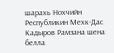шарахь Нохчийн Республикин Мехк-Дас Кадыров Рамзана шена белла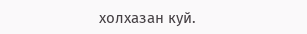холхазан куй.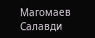Магомаев Салавди